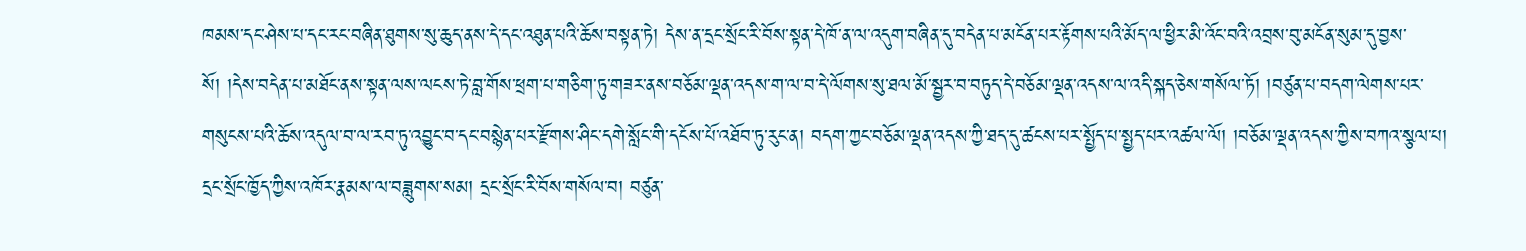ཁམས་དང་ཤེས་པ་དང་རང་བཞིན་ཐུགས་སུ་ཆུད་ནས་དེ་དང་འཐུན་པའི་ཆོས་བསྟན་ཏེ། དེས་ན་དྲང་སྲོང་རི་བོས་སྟན་དེ་ཁོ་ན་ལ་འདུག་བཞིན་དུ་བདེན་པ་མངོན་པར་རྟོགས་པའི་མོད་ལ་ཕྱིར་མི་འོང་བའི་འབྲས་བུ་མངོན་སུམ་དུ་བྱས་སོ། །དེས་བདེན་པ་མཐོང་ནས་སྟན་ལས་ལངས་ཏེ་བླ་གོས་ཕྲག་པ་གཅིག་ཏུ་གཟར་ནས་བཅོམ་ལྡན་འདས་ག་ལ་བ་དེ་ལོགས་སུ་ཐལ་མོ་སྦྱར་བ་བཏུད་དེ་བཅོམ་ལྡན་འདས་ལ་འདི་སྐད་ཅེས་གསོལ་ཏོ། །བཙུན་པ་བདག་ལེགས་པར་གསུངས་པའི་ཆོས་འདུལ་བ་ལ་རབ་ཏུ་འབྱུང་བ་དང་བསྙེན་པར་རྫོགས་ཤིང་དགེ་སློང་གི་དངོས་པོ་འཐོབ་ཏུ་རུང་ན། བདག་ཀྱང་བཅོམ་ལྡན་འདས་ཀྱི་ཐད་དུ་ཚངས་པར་སྤྱོད་པ་སྤྱད་པར་འཚལ་ལོ། །བཅོམ་ལྡན་འདས་ཀྱིས་བཀའ་སྩལ་པ། དྲང་སྲོང་ཁྱོད་ཀྱིས་འཁོར་རྣམས་ལ་བཟླུགས་སམ། དྲང་སྲོང་རི་བོས་གསོལ་བ། བཙུན་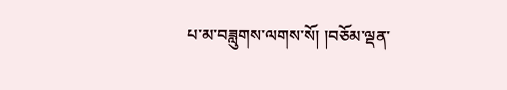པ་མ་བཟླུགས་ལགས་སོ། །བཅོམ་ལྡན་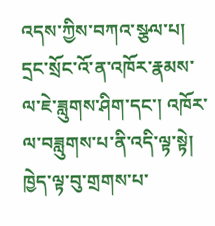འདས་ཀྱིས་བཀའ་སྩལ་པ། དྲང་སྲོང་འོ་ན་འཁོར་རྣམས་ལ་ཇེ་ཟླུགས་ཤིག་དང་། འཁོར་ལ་བཟླུགས་པ་ནི་འདི་ལྟ་སྟེ། ཁྱེད་ལྟ་བུ་གྲགས་པ་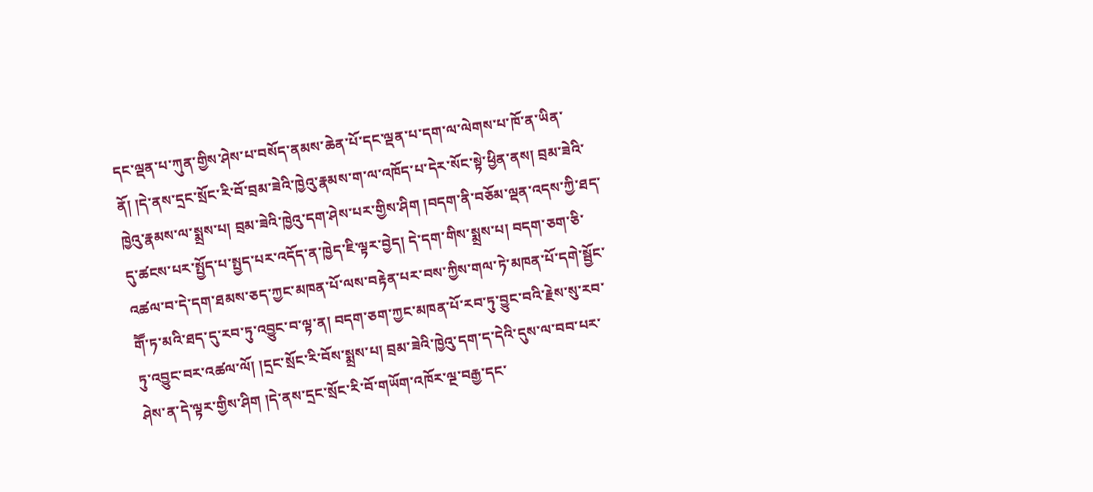དང་ལྡན་པ་ཀུན་གྱིས་ཤེས་པ་བསོད་ནམས་ཆེན་པོ་དང་ལྡན་པ་དག་ལ་ལེགས་པ་ཁོ་ན་ཡིན་ནོ། །དེ་ནས་དྲང་སྲོང་རི་བོ་བྲམ་ཟེའི་ཁྱེའུ་རྣམས་ག་ལ་འཁོད་པ་དེར་སོང་སྟེ་ཕྱིན་ནས། བྲམ་ཟེའི་ཁྱེའུ་རྣམས་ལ་སྨྲས་པ། བྲམ་ཟེའི་ཁྱེའུ་དག་ཤེས་པར་གྱིས་ཤིག །བདག་ནི་བཅོམ་ལྡན་འདས་ཀྱི་ཐད་དུ་ཚངས་པར་སྤྱོད་པ་སྤྱད་པར་འདོད་ན་ཁྱེད་ཇི་ལྟར་བྱེད། དེ་དག་གིས་སྨྲས་པ། བདག་ཅག་ཅི་འཚལ་བ་དེ་དག་ཐམས་ཅད་ཀྱང་མཁན་པོ་ལས་བརྟེན་པར་བས་ཀྱིས་གལ་ཏེ་མཁན་པོ་དགེ་སྦྱོང་གཽ་ཏ་མའི་ཐད་དུ་རབ་ཏུ་འབྱུང་བ་ལྟ་ན། བདག་ཅག་ཀྱང་མཁན་པོ་རབ་ཏུ་བྱུང་བའི་རྗེས་སུ་རབ་ཏུ་འབྱུང་བར་འཚལ་ལོ། །དྲང་སྲོང་རི་བོས་སྨྲས་པ། བྲམ་ཟེའི་ཁྱེའུ་དག་ད་དེའི་དུས་ལ་བབ་པར་ཤེས་ན་དེ་ལྟར་གྱིས་ཤིག །དེ་ནས་དྲང་སྲོང་རི་བོ་གཡོག་འཁོར་ལྔ་བརྒྱ་དང་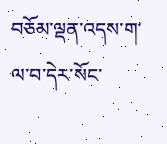བཅོམ་ལྡན་འདས་ག་ལ་བ་དེར་སོང་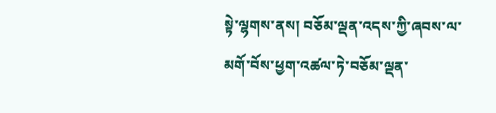སྟེ་ལྷགས་ནས། བཅོམ་ལྡན་འདས་ཀྱི་ཞབས་ལ་མགོ་བོས་ཕྱག་འཚལ་ཏེ་བཅོམ་ལྡན་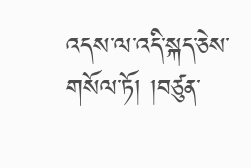འདས་ལ་འདི་སྐད་ཅེས་གསོལ་ཏོ། །བཙུན་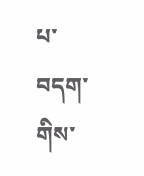པ་བདག་གིས་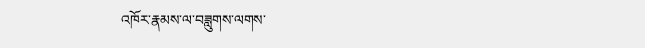འཁོར་རྣམས་ལ་བཟླུགས་ལགས་